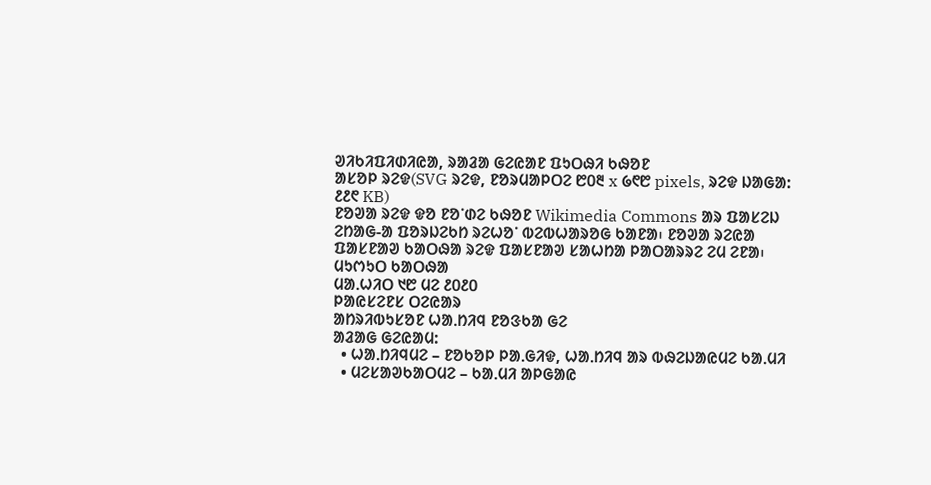ᱣᱤᱠᱤᱯᱤᱰᱤᱭᱟ, ᱨᱟᱲᱟ ᱜᱮᱭᱟᱱ ᱯᱩᱛᱷᱤ ᱠᱷᱚᱱ
ᱟᱥᱚᱞ ᱨᱮᱫ(SVG ᱨᱮᱫ, ᱱᱚᱨᱢᱟᱞᱛᱮ ᱘᱐᱓ x ᱙᱖᱘ pixels, ᱨᱮᱫ ᱡᱟᱜᱟ: ᱒᱒᱖ KB)
ᱱᱚᱣᱟ ᱨᱮᱫ ᱫᱚ ᱱᱚᱸᱰᱮ ᱠᱷᱚᱱ Wikimedia Commons ᱟᱨ ᱯᱟᱥᱮᱡ ᱮᱴᱟᱜ-ᱟ ᱯᱚᱨᱡᱮᱠᱴ ᱨᱮᱦᱚᱸ ᱵᱮᱵᱦᱟᱨᱚᱜ ᱠᱟᱱᱟ᱾ ᱱᱚᱣᱟ ᱨᱮᱭᱟ ᱯᱟᱥᱱᱟᱣ ᱠᱟᱛᱷᱟ ᱨᱮᱫ ᱯᱟᱥᱱᱟᱣ ᱥᱟᱦᱴᱟ ᱞᱟᱛᱟᱨᱨᱮ ᱮᱢ ᱮᱱᱟ᱾
ᱢᱩᱬᱩᱛ ᱠᱟᱛᱷᱟ
ᱢᱟᱹᱦᱤᱛ ᱑᱘ ᱢᱮ ᱒᱐᱒᱐
ᱞᱟᱭᱥᱮᱱᱥ ᱛᱮᱭᱟᱨ
ᱟᱴᱨᱤᱵᱩᱥᱚᱱ ᱦᱟᱹᱴᱤᱧ ᱱᱚᱝᱠᱟ ᱜᱮ
ᱟᱲᱟᱜ ᱜᱮᱭᱟᱢ:
  • ᱦᱟᱹᱴᱤᱧᱢᱮ – ᱱᱚᱠᱚᱞ ᱞᱟᱹᱜᱤᱫ, ᱦᱟᱹᱴᱤᱧ ᱟᱨ ᱵᱷᱮᱡᱟᱭᱢᱮ ᱠᱟᱹᱢᱤ
  • ᱢᱮᱥᱟᱣᱠᱟᱛᱢᱮ – ᱠᱟᱹᱢᱤ ᱟᱞᱜᱟᱭ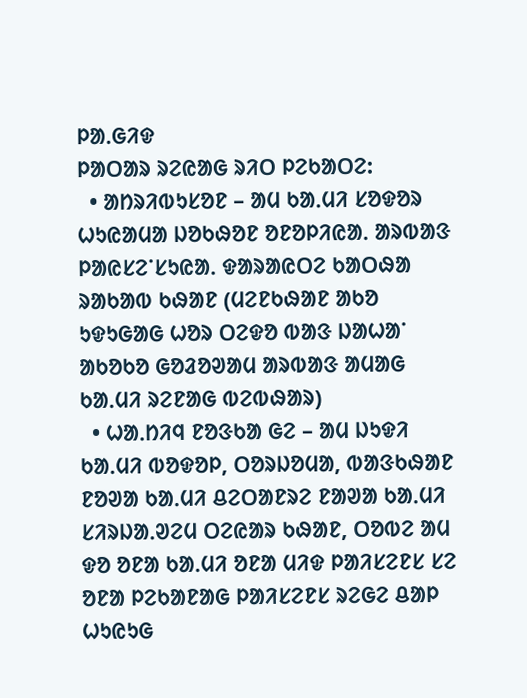ᱞᱟᱹᱜᱤᱫ
ᱞᱟᱛᱟᱨ ᱨᱮᱭᱟᱜ ᱨᱤᱛ ᱞᱮᱠᱟᱛᱮ:
  • ᱟᱴᱨᱤᱵᱩᱥᱚᱱ – ᱟᱢ ᱠᱟᱹᱢᱤ ᱥᱚᱫᱚᱨ ᱦᱩᱭᱟᱢᱟ ᱡᱚᱠᱷᱚᱱ ᱚᱱᱚᱞᱤᱭᱟᱹ ᱟᱨᱵᱟᱝ ᱞᱟᱭᱥᱮᱸᱥᱩᱭᱟᱹ ᱫᱟᱨᱟᱭᱛᱮ ᱠᱟᱛᱷᱟ ᱨᱟᱠᱟᱵ ᱠᱷᱟᱱ (ᱢᱮᱱᱠᱷᱟᱱ ᱟᱠᱚ ᱩᱫᱩᱜᱟᱜ ᱦᱚᱨ ᱛᱮᱫᱚ ᱵᱟᱝ ᱡᱟᱦᱟᱸ ᱟᱠᱚᱠᱚ ᱜᱚᱲᱚᱣᱟᱢ ᱟᱨᱵᱟᱝ ᱟᱢᱟᱜ ᱠᱟᱹᱢᱤ ᱨᱮᱱᱟᱜ ᱵᱮᱵᱷᱟᱨ)
  • ᱦᱟᱹᱴᱤᱧ ᱱᱚᱝᱠᱟ ᱜᱮ – ᱟᱢ ᱡᱩᱫᱤ ᱠᱟᱹᱢᱤ ᱵᱚᱫᱚᱞ, ᱛᱚᱨᱡᱚᱢᱟ, ᱵᱟᱝᱠᱷᱟᱱ ᱱᱚᱣᱟ ᱠᱟᱹᱢᱤ ᱪᱮᱛᱟᱱᱨᱮ ᱱᱟᱣᱟ ᱠᱟᱹᱢᱤ ᱥᱤᱨᱡᱟᱹᱣᱮᱢ ᱛᱮᱭᱟᱨ ᱠᱷᱟᱱ, ᱛᱚᱵᱮ ᱟᱢ ᱫᱚ ᱚᱱᱟ ᱠᱟᱹᱢᱤ ᱚᱱᱟ ᱢᱤᱫ ᱞᱟᱤᱥᱮᱱᱥ ᱥᱮ ᱚᱱᱟ ᱞᱮᱠᱟᱱᱟᱜ ᱞᱟᱤᱥᱮᱱᱥ ᱨᱮᱜᱮ ᱪᱟᱞ ᱦᱩᱭᱩᱜ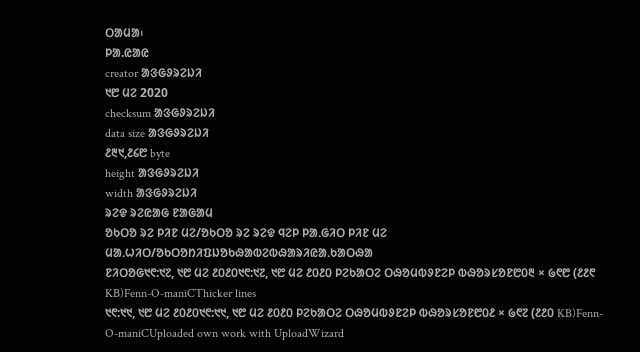ᱛᱟᱢᱟ᱾
ᱞᱟ.ᱭᱟᱭ
creator ᱟᱝᱜᱽᱨᱮᱡᱤ
᱑᱘ ᱢᱮ 2020
checksum ᱟᱝᱜᱽᱨᱮᱡᱤ
data size ᱟᱝᱜᱽᱨᱮᱡᱤ
᱒᱓᱑,᱒᱔᱘ byte
height ᱟᱝᱜᱽᱨᱮᱡᱤ
width ᱟᱝᱜᱽᱨᱮᱡᱤ
ᱨᱮᱫ ᱨᱮᱭᱟᱜ ᱱᱟᱜᱟᱢ
ᱚᱠᱛᱚ ᱨᱮ ᱞᱤᱱ ᱢᱮ/ᱚᱠᱛᱚ ᱨᱮ ᱨᱮᱫ ᱧᱮᱞ ᱞᱟᱹᱜᱤᱛ ᱞᱤᱱ ᱢᱮ
ᱢᱟᱹᱦᱤᱛ/ᱚᱠᱛᱚᱴᱤᱯᱡᱚᱠᱷᱟᱵᱮᱵᱷᱟᱨᱤᱭᱟᱹᱠᱟᱛᱷᱟ
ᱱᱤᱛᱚᱜ᱑᱖:᱑᱗, ᱑᱘ ᱢᱮ ᱒᱐᱒᱐᱑᱖:᱑᱗, ᱑᱘ ᱢᱮ ᱒᱐᱒᱐ ᱞᱮᱠᱟᱛᱮ ᱛᱷᱚᱢᱵᱽᱱᱮᱞ ᱵᱷᱚᱨᱥᱚᱱ᱘᱐᱓ × ᱙᱖᱘ (᱒᱒᱖ KB)Fenn-O-maniCThicker lines
᱑᱖:᱑᱑, ᱑᱘ ᱢᱮ ᱒᱐᱒᱐᱑᱖:᱑᱑, ᱑᱘ ᱢᱮ ᱒᱐᱒᱐ ᱞᱮᱠᱟᱛᱮ ᱛᱷᱚᱢᱵᱽᱱᱮᱞ ᱵᱷᱚᱨᱥᱚᱱ᱘᱐᱒ × ᱙᱖᱗ (᱒᱒᱐ KB)Fenn-O-maniCUploaded own work with UploadWizard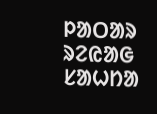ᱞᱟᱛᱟᱨ ᱨᱮᱭᱟᱜ ᱥᱟᱦᱴᱟ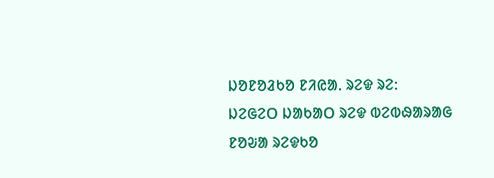ᱡᱚᱱᱚᱲᱠᱚ ᱱᱤᱭᱟᱹ ᱨᱮᱫ ᱨᱮ:
ᱡᱮᱜᱮᱛ ᱡᱟᱠᱟᱛ ᱨᱮᱫ ᱵᱮᱵᱷᱟᱨᱟᱜ
ᱱᱚᱶᱟ ᱨᱮᱫᱠᱚ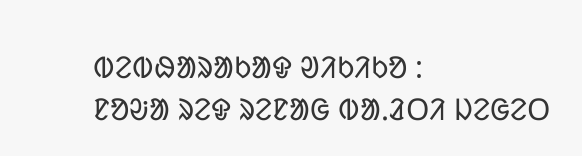ᱵᱮᱵᱷᱟᱨᱟᱠᱟᱫ ᱣᱤᱠᱤᱠᱚ :
ᱱᱚᱶᱟ ᱨᱮᱫ ᱨᱮᱱᱟᱜ ᱵᱟᱹᱲᱛᱤ ᱡᱮᱜᱮᱛ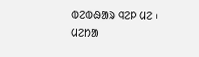ᱵᱮᱵᱷᱟᱨ ᱧᱮᱞ ᱢᱮ ᱾
ᱢᱮᱴᱟ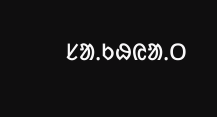ᱥᱟᱹᱠᱷᱭᱟᱹᱛ